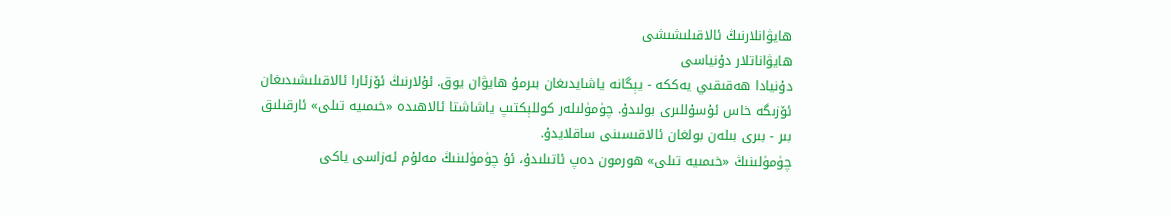ھايۋانلارنىڭ ئالاقىلىشىشى
ھايۋاناتلار دۇنياسى
دۇنيادا ھەقىقىي يەككە - يېگانە ياشايدىغان بىرمۇ ھايۋان يوق. ئۇلارنىڭ ئۆزئارا ئالاقىلىشىدىغان ئۆزىگە خاس ئۇسۇللىرى بولىدۇ. چۈمۈلىلەر كوللېكتىپ ياشاشتا ئالاھىدە «خىمىيە تىلى» ئارقىلىق بىر - بىرى بىلەن بولغان ئالاقىسىنى ساقلايدۇ.
چۈمۈلىنىڭ «خىمىيە تىلى» ھورمون دەپ ئاتىلىدۇ، ئۇ چۈمۈلىنىڭ مەلۇم ئەزاسى ياكى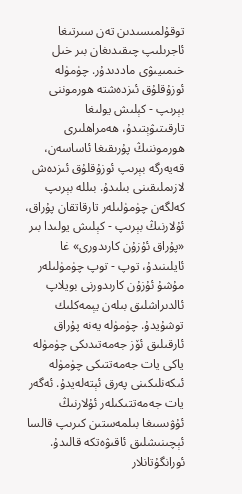توقۇلمىسىدىن تەن سىرتىغا ئاجرىلىپ چىقىدىغان بىر خىل خىمىيىۋى ماددىدۇر. چۈمۈلە ئوزۇقلۇق ئىزدەشتە ھورموننى بېرىپ - كېلىش يولىغا تارقىتىۋېتىدۇ، ھەمراھلىرى ھورموننىڭ پۇرىقىغا ئاساسەن، قەيەرگە بېرىپ ئوزۇقلۇق ئىزدەش لازىملىقىنى بىلىدۇ. بىللە بېرىپ كەلگەن چۈمۈلىلەر تارقاتقان پۇراق، ئۇلارنىڭ بېرىپ - كېلىش يولىدا بىر «پۇراق ئۇزۇن كارىدورى» غا ئايلىنىدۇ، توپ - توپ چۈمۈلىلەر مۇشۇ ئۇزۇن كارىدورنى بويلاپ ئالدىراشلىق بىلەن يېمەكلىك توشۇيدۇ. چۈمۈلە يەنە پۇراق ئارقىلىق ئۆز جەمەتىدىكى چۈمۈلە ياكى يات جەمەتتىكى چۈمۈلە ئىكەنلىكىنى پەرق ئېتەلەيدۇ. ئەگەر يات جەمەتتىكىلەر ئۇلارنىڭ ئۇۋىسىغا بىلمەستىن كىرىپ قالسا ئېچىنىشلىق ئاقىۋەتكە قالىدۇ.
ئورانگۇتانلار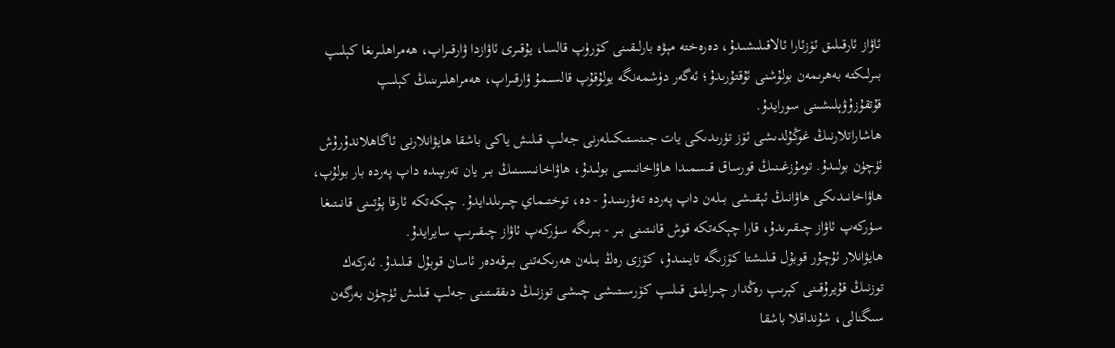ئاۋاز ئارقىلىق ئۆزئارا ئالاقىلىشىدۇ، دەرەختە مېۋە بارلىقىنى كۆرۈپ قالسا، يۇقىرى ئاۋازدا ۋارقىراپ، ھەمراھلىرىغا كېلىپ بىرلىكتە بەھرىمەن بولۇشنى ئۇقتۇرىدۇ؛ ئەگەر دۈشمەنگە يولۇقۇپ قالسىمۇ ۋارقىراپ، ھەمراھلىرىنىڭ كېلىپ قۇتقۇزۇۋېلىشىنى سورايدۇ.
ھاشاراتلارنىڭ غوڭۇلدىشى ئۆز تۈرىدىكى يات جىنستىكىلەرنى جەلپ قىلىش ياكى باشقا ھايۋانلارنى ئاگاھلاندۇرۇش ئۈچۈن بولىدۇ. تومۇزغىنىڭ قورساق قىسمىدا ھاۋاخانىسى بولىدۇ، ھاۋاخانىسىنىڭ بىر يان تەرىپىدە داپ پەردە بار بولۇپ، ھاۋاخانىدىكى ھاۋانىڭ ئېقىشى بىلەن داپ پەردە تەۋرىنىدۇ - دە، توختىماي چىرىلدايدۇ. چېكەتكە ئارقا پۇتىنى قانىتىغا سۈركەپ ئاۋاز چىقىرىدۇ، قارا چېكەتكە قوش قانىتىنى بىر - بىرىگە سۈركەپ ئاۋاز چىقىرىپ سايرايدۇ.
ھايۋانلار ئۇچۇر قوبۇل قىلىشتا كۆزىگە تايىنىدۇ، كۆزى رەڭ بىلەن ھەرىكەتنى بىرقەدەر ئاسان قوبۇل قىلىدۇ. ئەركەك توزنىڭ قۇيرۇقىنى كېرىپ رەڭدار چىرايلىق قىلىپ كۆرسىتىشى چىشى توزنىڭ دىققىتىنى جەلپ قىلىش ئۈچۈن بەرگەن سىگنالى، شۇنداقلا باشقا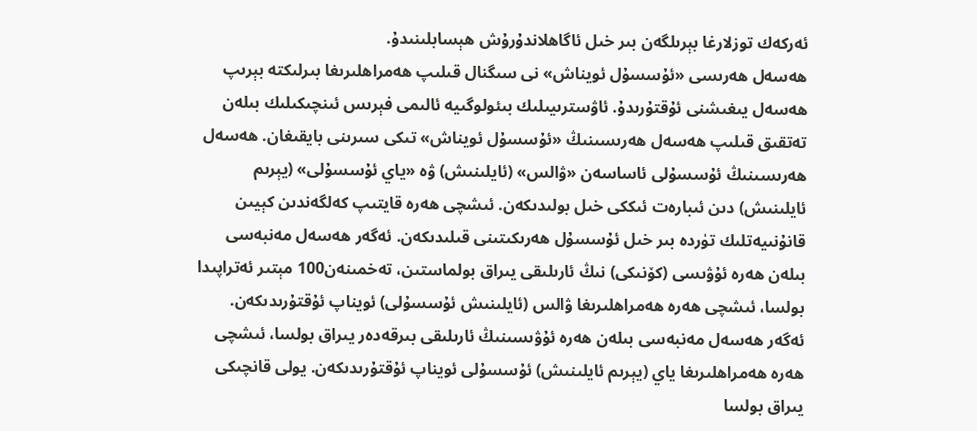ئەركەك توزلارغا بېرىلگەن بىر خىل ئاگاھلاندۇرۇش ھېسابلىنىدۇ.
ھەسەل ھەرىسى «ئۇسسۇل ئويناش» نى سىگنال قىلىپ ھەمراھلىرىغا بىرلىكتە بېرىپ ھەسەل يىغىشنى ئۇقتۇرىدۇ. ئاۋسترىيىلىك بىئولوگىيە ئالىمى فېرىس ئىنچىكىلىك بىلەن تەتقىق قىلىپ ھەسەل ھەرىسىنىڭ «ئۇسسۇل ئويناش» تىكى سىرىنى بايقىغان. ھەسەل ھەرىسىنىڭ ئۇسسۇلى ئاساسەن «ۋالس» (ئايلىنىش) ۋە «ياي ئۇسسۇلى» (يېرىم ئايلىنىش) دىن ئىبارەت ئىككى خىل بولىدىكەن. ئىشچى ھەرە قايتىپ كەلگەندىن كېيىن قانۇنىيەتلىك تۈردە بىر خىل ئۇسسۇل ھەرىكىتىنى قىلىدىكەن. ئەگەر ھەسەل مەنبەسى بىلەن ھەرە ئۇۋىسى (كۆنىكى) نىڭ ئارىلىقى يىراق بولماستىن، تەخمىنەن100 مېتىر ئەتراپىدا بولسا، ئىشچى ھەرە ھەمراھلىرىغا ۋالس (ئايلىنىش ئۇسسۇلى) ئويناپ ئۇقتۇرىدىكەن. ئەگەر ھەسەل مەنبەسى بىلەن ھەرە ئۇۋىسىنىڭ ئارىلىقى بىرقەدەر يىراق بولسا، ئىشچى ھەرە ھەمراھلىرىغا ياي (يېرىم ئايلىنىش) ئۇسسۇلى ئويناپ ئۇقتۇرىدىكەن. يولى قانچىكى يىراق بولسا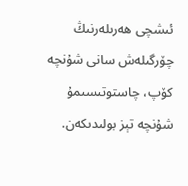ئىشچى ھەرىلەرنىڭ چۆرگىلەش سانى شۇنچە كۆپ، چاستوتىسىمۇ شۇنچە تېز بولىدىكەن.